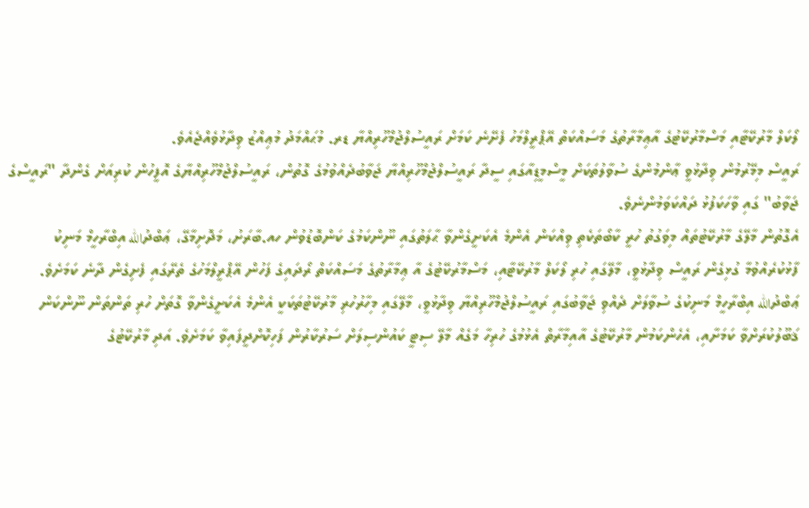ލޯކަލް މާރުކޭޓާއި މަސްމާރުކޭޓުގެ އާޢިމާރާތުގެ މަސައްކަތް އޭޕްރީލްމަހު ފެށޭނެ ކަމަށް ރައީސުލްޖުމްހޫރިއްޔާ ޑރ. މުޙައްމަދު މުޢިއްޒު ވިދާޅުވެއްޖެއެވެ.
ރައީސް މިމޭރުމުން ވިދާޅުވީ ޢާންމުންގެ ސުވާލުތަކަށް މީސްމީޑިއާގައި ސީދާ ރައީސުލްޖުމްހޫރިއްޔާ ޖަވާބުދެއްވުމުގެ ގޮތުން، ރައީސުލްޖުމްހޫރިއްޔާގެ އޮފީހުން ކުރިއަށް ގެންދާ "ރައީސްގެ ޖަވާބު" ގައި ވާހަކަފުޅު ދައްކަވަމުންނެވެ.
އެގޮތުން މާލޭގެ މާރުކޭޓުތައް މިވަގުތު ހުރީ ކާބޯތަކެތި ވިއްކަން އެންމެ އެކަށީގެންވާ ޙާލަތުގައި ނޫންކަމުގެ ކަންބޮޑުވުން ހއ.ބާރަށު، މަދޮށިމާގޭ، ޢަބްދުالله އިބްރާހީމް މަނިކު ފާޅުކުރެއްވުމާ ގުޅިގެން ރައީސް ވިދާޅުވީ، މާލޭގައި ހުރި ލޯކަލް މާރުކޭޓާއި، މަސްމާރުކޭޓުގެ އާ ޢިމާރާތުގެ މަސައްކަތް ރޯދައިގެ ފަހުން އޭޕްރީލްމަހުގެ ތެރޭގައި ފެށިގެން ދާނެ ކަމަށެވެ.
ޢަބްދުالله އިބްރާހީމް މަނިކުގެ ސުވާލަށް ދެއްވި ޖަވާބުގައި ރައީސުލްޖުމްހޫރިއްޔާ ވިދާޅުވީ، މާލޭގައި މިހާރުހުރި މާރުކޭޓުތަކަކީ އެންމެ އެކަށީގެންވާ ގޮތަށް ހުރި ތަންތަން ނޫންކަން ޤަބޫލުކުރަށްވާ ކަމަށާއި، އެހެންކަމުން މާރުކޭޓުގެ އާއިމާރާތް އެޅުމުގެ ހުރިހާ މަގެއް މާލޭ ސިޓީ ކައުންސިލަށް ސަރުކާރުން ފަހިކޮށްދީފައިވާ ކަމަށެވެ. އަދި މާރުކޭޓުގެ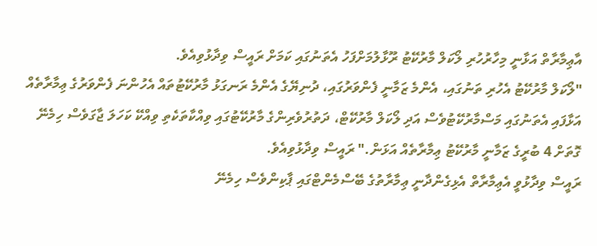އާޢިމާރާތް އަޅާނީ މިހާރުހުރި ލޯކަލް މާރުކޭޓު ރޫޅާލުމަށްފަހު އެތަނުގައި ކަމަށް ރައީސް ވިދާޅުވިއެވެ.
"ލޯކަލް މާރުކޭޓު އެހުރި ތަނުގައި، އެންމެ ޒަމާނީ ފެންވަރުގައި، ދުނިޔޭގެ އެންމެ ރަނގަޅު މާރުކޭޓުތައް އެހުންނަ ފެންވަރުގެ ޢިމާރާތެއް އަޅާފައި އެތަނުގައި މަސްމާރުކޭޓުވެސް އަދި ލޯކަލް މާރުކޭޓް، ދަތުރުވެރިންގެ މާރުކޭޓުގައި ވިއްކާތަކެތި ވިއްކޭ ކަހަލަ ޖާގަވެސް ހިމެނޭ ގޮތަށް 4 ބުރީގެ ޒަމާނީ މާރުކޭޓު ޢިމާރާތެއް އަޅަން." ރައީސް ވިދާޅުވިއެވެ.
ރައީސް ވިދާޅުވީ އެޢިމާރާތް އެޅިގެންދާނީ ޢިމާރާތުގެ ބޭސްމެންޓްގައި ޕާކިންވެސް ހިމެނޭ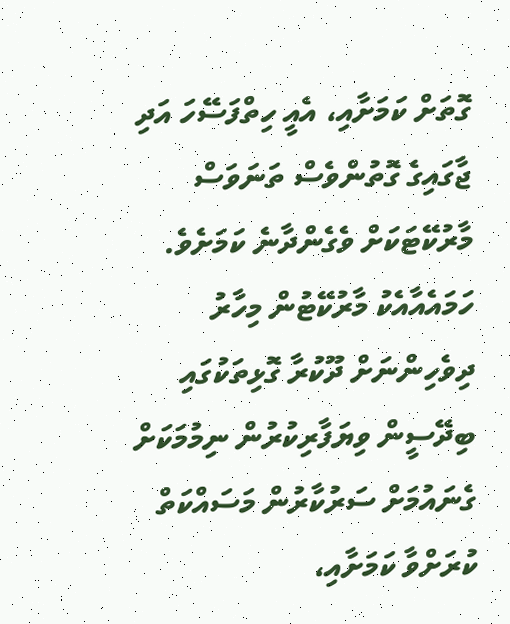ގޮތަށް ކަމަށާއި، އެއީ ހިތްފަސޭހަ އަދި ޖާގައިގެ ގޮތުންވެސް ތަނަވަސް މާރުކޭޓަކަށް ވެގެންދާނެ ކަމަށެވެ.
ހަމައެއާއެކު މާރުކޭޓުން މިހާރު ދިވެހިންނަށް ދޫކުރާ ގޮޅިތަކުގައި ބިދޭސީން ވިޔަފާރިކުރުން ނިމުމަކަށް ގެނައުމަށް ސަރުކާރުން މަސައްކަތް ކުރަށްވާ ކަމަށާއި،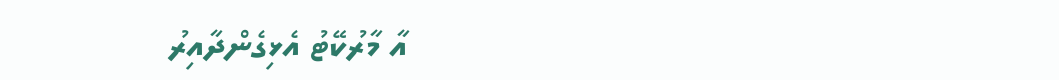އާ މާރުކޭޓު އެޅިގެންދާއިރު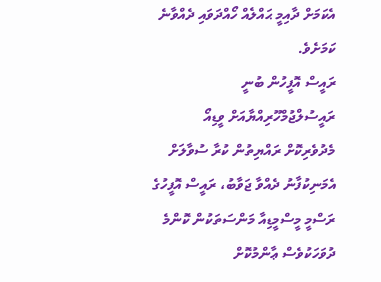އެކަމަށް ދާއިމީ ޙައްލެއް ހޯއްދަވައި ދެއްވާނެ ކަމަށެވެ.
ރައީސް އޮފީހުން ބުނީ ރައީސުލްޖުމްހޫރިއްޔާއަށް ވީޑިއޯ މެދުވެރިކޮށް ރައްޔިތުން ކުރާ ސުވާލަށް އެމަނިކުފާނު ދެއްވާ ޖަވާބު، ރައީސް އޮފީހުގެ ރަސްމީ މީސްމީޑިއާ މަންސަތަކުން ކޮންމެ ދުވަހަކުވެސް ޢާންމުކޮށް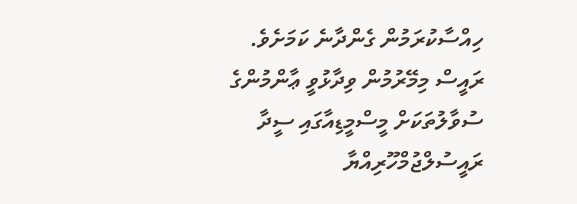ހިއްސާކުރަމުން ގެންދާނެ ކަމަށެވެ.
ރައީސް މިމޭރުމުން ވިދާޅުވީ ޢާންމުންގެ ސުވާލުތަކަށް މީސްމީޑިއާގައި ސީދާ ރައީސުލްޖުމްހޫރިއްޔާ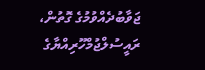ޖަވާބުދެއްވުމުގެ ގޮތުން، ރައީސުލްޖުމްހޫރިއްޔާގެ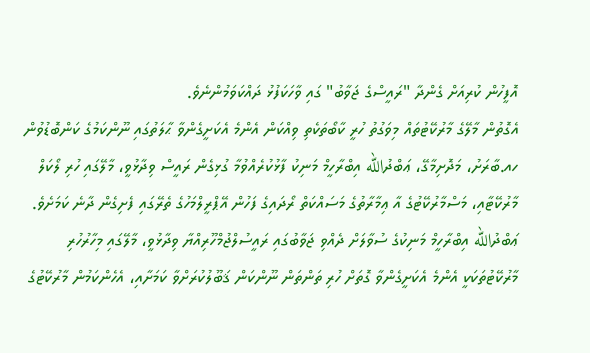އޮފީހުން ކުރިއަށް ގެންދާ "ރައީސްގެ ޖަވާބު" ގައި ވާހަކަފުޅު ދައްކަވަމުންނެވެ.
އެގޮތުން މާލޭގެ މާރުކޭޓުތައް މިވަގުތު ހުރީ ކާބޯތަކެތި ވިއްކަން އެންމެ އެކަށީގެންވާ ޙާލަތުގައި ނޫންކަމުގެ ކަންބޮޑުވުން ހއ.ބާރަށު، މަދޮށިމާގޭ، ޢަބްދުالله އިބްރާހީމް މަނިކު ފާޅުކުރެއްވުމާ ގުޅިގެން ރައީސް ވިދާޅުވީ، މާލޭގައި ހުރި ލޯކަލް މާރުކޭޓާއި، މަސްމާރުކޭޓުގެ އާ ޢިމާރާތުގެ މަސައްކަތް ރޯދައިގެ ފަހުން އޭޕްރީލްމަހުގެ ތެރޭގައި ފެށިގެން ދާނެ ކަމަށެވެ.
ޢަބްދުالله އިބްރާހީމް މަނިކުގެ ސުވާލަށް ދެއްވި ޖަވާބުގައި ރައީސުލްޖުމްހޫރިއްޔާ ވިދާޅުވީ، މާލޭގައި މިހާރުހުރި މާރުކޭޓުތަކަކީ އެންމެ އެކަށީގެންވާ ގޮތަށް ހުރި ތަންތަން ނޫންކަން ޤަބޫލުކުރަށްވާ ކަމަށާއި، އެހެންކަމުން މާރުކޭޓުގެ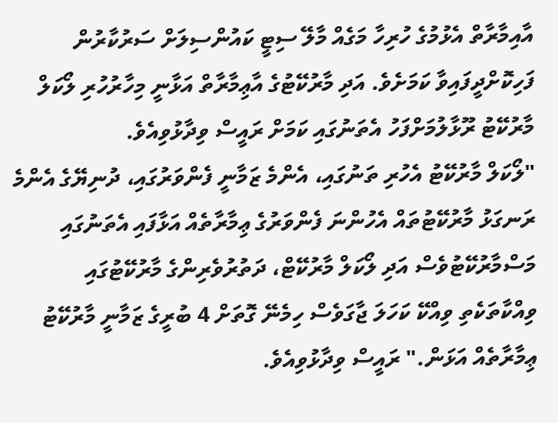އާއިމާރާތް އެޅުމުގެ ހުރިހާ މަގެއް މާލޭ ސިޓީ ކައުންސިލަށް ސަރުކާރުން ފަހިކޮށްދީފައިވާ ކަމަށެވެ. އަދި މާރުކޭޓުގެ އާޢިމާރާތް އަޅާނީ މިހާރުހުރި ލޯކަލް މާރުކޭޓު ރޫޅާލުމަށްފަހު އެތަނުގައި ކަމަށް ރައީސް ވިދާޅުވިއެވެ.
"ލޯކަލް މާރުކޭޓު އެހުރި ތަނުގައި، އެންމެ ޒަމާނީ ފެންވަރުގައި، ދުނިޔޭގެ އެންމެ ރަނގަޅު މާރުކޭޓުތައް އެހުންނަ ފެންވަރުގެ ޢިމާރާތެއް އަޅާފައި އެތަނުގައި މަސްމާރުކޭޓުވެސް އަދި ލޯކަލް މާރުކޭޓް، ދަތުރުވެރިންގެ މާރުކޭޓުގައި ވިއްކާތަކެތި ވިއްކޭ ކަހަލަ ޖާގަވެސް ހިމެނޭ ގޮތަށް 4 ބުރީގެ ޒަމާނީ މާރުކޭޓު ޢިމާރާތެއް އަޅަން." ރައީސް ވިދާޅުވިއެވެ.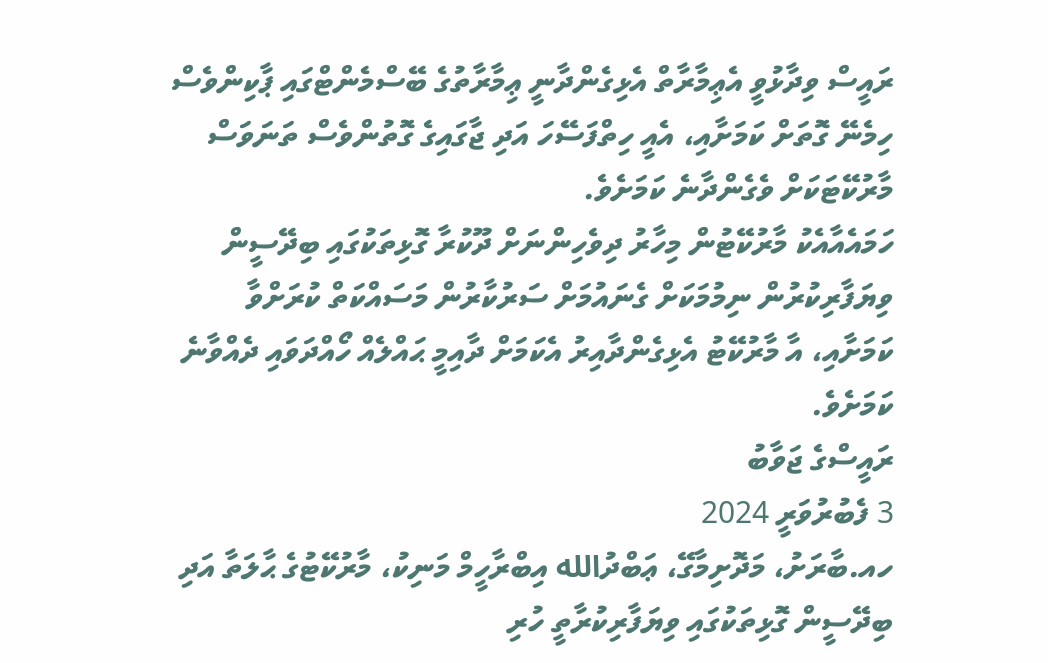ރައީސް ވިދާޅުވީ އެޢިމާރާތް އެޅިގެންދާނީ ޢިމާރާތުގެ ބޭސްމެންޓްގައި ޕާކިންވެސް ހިމެނޭ ގޮތަށް ކަމަށާއި، އެއީ ހިތްފަސޭހަ އަދި ޖާގައިގެ ގޮތުންވެސް ތަނަވަސް މާރުކޭޓަކަށް ވެގެންދާނެ ކަމަށެވެ.
ހަމައެއާއެކު މާރުކޭޓުން މިހާރު ދިވެހިންނަށް ދޫކުރާ ގޮޅިތަކުގައި ބިދޭސީން ވިޔަފާރިކުރުން ނިމުމަކަށް ގެނައުމަށް ސަރުކާރުން މަސައްކަތް ކުރަށްވާ ކަމަށާއި، އާ މާރުކޭޓު އެޅިގެންދާއިރު އެކަމަށް ދާއިމީ ޙައްލެއް ހޯއްދަވައި ދެއްވާނެ ކަމަށެވެ.
ރައީސްގެ ޖަވާބު
3 ފެބުރުވަރީ 2024
ހއ.ބާރަށު، މަދޮށިމާގޭ، ޢަބްދުالله އިބްރާހީމް މަނިކު، މާރުކޭޓުގެ ޙާލަތާ އަދި ބިދޭސީން ގޮޅިތަކުގައި ވިޔަފާރިކުރާތީ ހުރި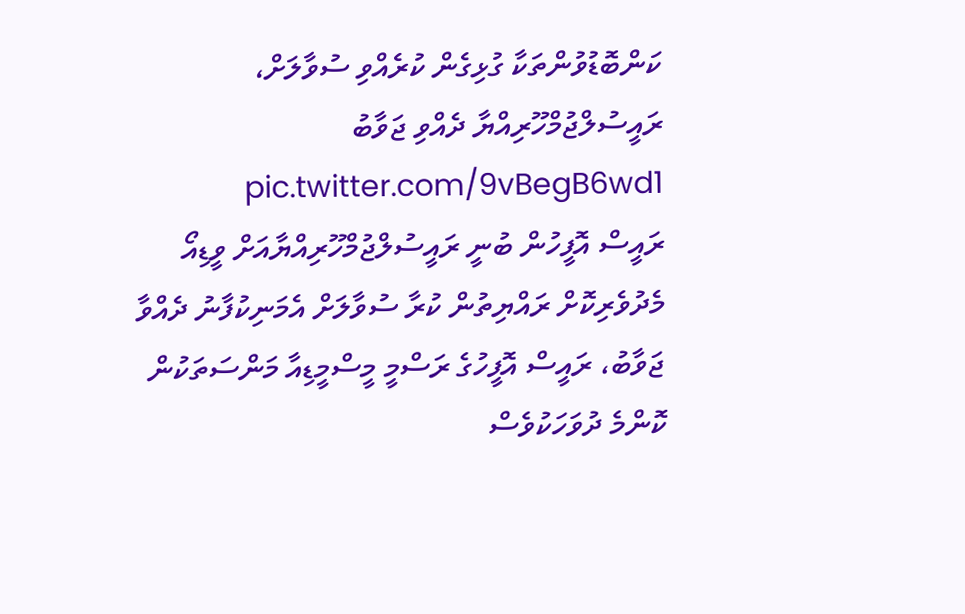ކަންބޮޑުވުންތަކާ ގުޅިގެން ކުރެއްވި ސުވާލަށް، ރައީސުލްޖުމްހޫރިއްޔާ ދެއްވި ޖަވާބު pic.twitter.com/9vBegB6wd1
ރައީސް އޮފީހުން ބުނީ ރައީސުލްޖުމްހޫރިއްޔާއަށް ވީޑިއޯ މެދުވެރިކޮށް ރައްޔިތުން ކުރާ ސުވާލަށް އެމަނިކުފާނު ދެއްވާ ޖަވާބު، ރައީސް އޮފީހުގެ ރަސްމީ މީސްމީޑިއާ މަންސަތަކުން ކޮންމެ ދުވަހަކުވެސް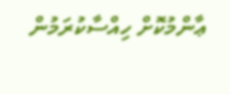ޢާންމުކޮށް ހިއްސާކުރަމުން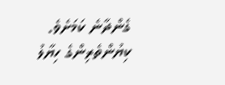ގެންދާނެ ކަމަށެވެ.
ކިޔުންތެރިންގެ ހިޔާލު